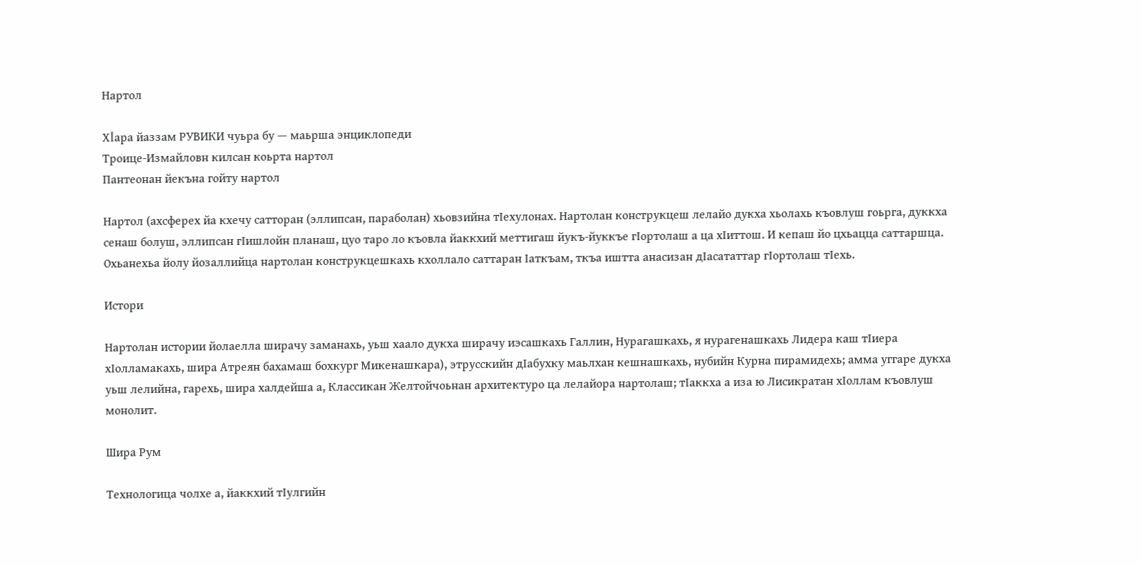Нартол

Хӏара йаззам РУВИКИ чуьра бу — маьрша энциклопеди
Троице-Измайловн килсан коьрта нартол
Пантеонан йекъна гойту нартол

Нартол (ахсферех йа кхечу сатторан (эллипсан, параболан) хьовзийна тӀехулонах. Нартолан конструкцеш лелайо дукха хьолахь къовлуш гоьрга, дуккха сенаш болуш, эллипсан гӀишлойн планаш, цуо таро ло къовла йаккхий меттигаш йукъ-йуккъе гӀортолаш а ца хӀиттош. И кепаш йо цхьацца саттаршца. Охьанехьа йолу йозаллийца нартолан конструкцешкахь кхоллало саттаран Ӏаткъам, ткъа иштта анасизан дӀасататтар гӀортолаш тӀехь.

Истори

Нартолан истории йолаелла ширачу заманахь, уьш хаало дукха ширачу иэсашкахь Галлин, Нурагашкахь, я нурагенашкахь Лидера каш тӀиера хӀолламакахь, шира Атреян бахамаш бохкург Микенашкара), этрусскийн дӀабухку маьлхан кешнашкахь, нубийн Курна пирамидехь; амма уггаре дукха уьш лелийна, гарехь, шира халдейша а, Классикан Желтойчоьнан архитектуро ца лелайора нартолаш; тӀаккха а иза ю Лисикратан хӀоллам къовлуш монолит.

Шира Рум

Технологица чолхе а, йаккхий тӀулгийн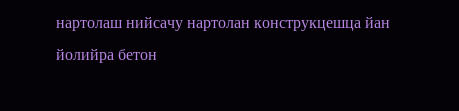нартолаш нийсачу нартолан конструкцешца йан йолийра бетон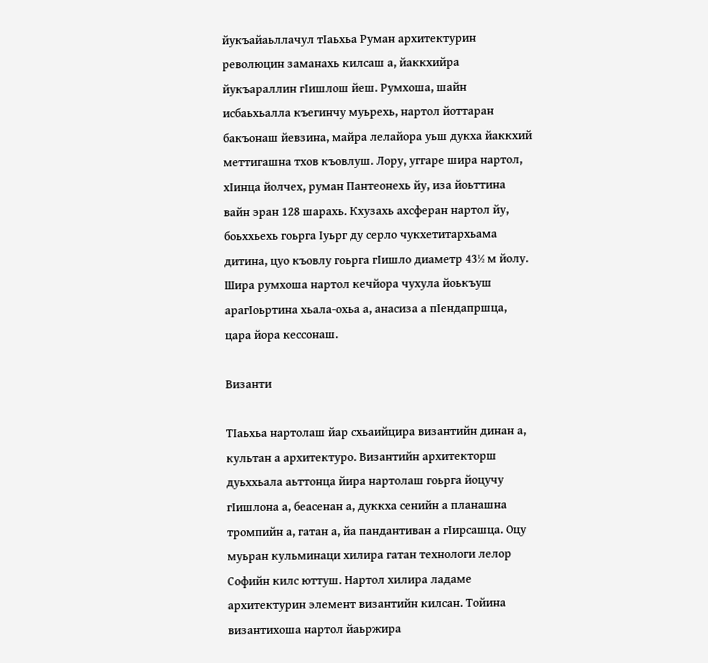йукъайаьллачул тӀаьхьа Руман архитектурин революцин заманахь килсаш а, йаккхийра йукъараллин гӀишлош йеш. Румхоша, шайн исбаьхьалла къегинчу муьрехь, нартол йоттаран бакъонаш йевзина, майра лелайора уьш дукха йаккхий меттигашна тхов къовлуш. Лору, уггаре шира нартол, хӀинца йолчех, руман Пантеонехь йу, иза йоьттина вайн эран 128 шарахь. Кхузахь ахсферан нартол йу, боьххьехь гоьрга Ӏуьрг ду серло чукхетитархьама дитина, цуо къовлу гоьрга гӀишло диаметр 43½ м йолу. Шира румхоша нартол кечйора чухула йоькъуш арагӀоьртина хьала-охьа а, анасиза а пӀендапршца, цара йора кессонаш.

Византи

ТӀаьхьа нартолаш йар схьаийцира византийн динан а, культан а архитектуро. Византийн архитекторш дуьххьала аьттонца йира нартолаш гоьрга йоцучу гӀишлона а, беасенан а, дуккха сенийн а планашна тромпийн а, гатан а, йа пандантиван а гӀирсашца. Оцу муьран кульминаци хилира гатан технологи лелор Софийн килс юттуш. Нартол хилира ладаме архитектурин элемент византийн килсан. Тойина византихоша нартол йаьржира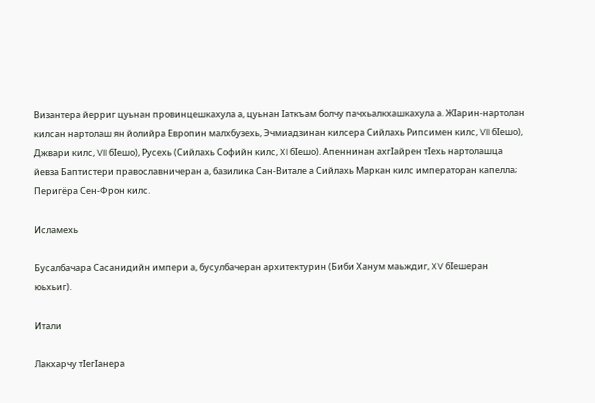Византера йерриг цуьнан провинцешкахула а, цуьнан Ӏаткъам болчу пачхьалкхашкахула а. ЖӀарин-нартолан килсан нартолаш ян йолийра Европин малхбузехь, Эчмиадзинан килсера Сийлахь Рипсимен килс, VII бӀешо), Джвари килс, VII бӀешо), Русехь (Сийлахь Софийн килс, XI бӀешо). Апеннинан ахгӀайрен тӀехь нартолашца йевза Баптистери православничеран а, базилика Сан-Витале а Сийлахь Маркан килс императоран капелла; Перигёра Сен-Фрон килс.

Исламехь

Бусалбачара Сасанидийн импери а, бусулбачеран архитектурин (Биби Ханум маьждиг, XV бӀешеран юьхьиг).

Итали

Лакхарчу тӀегӀанера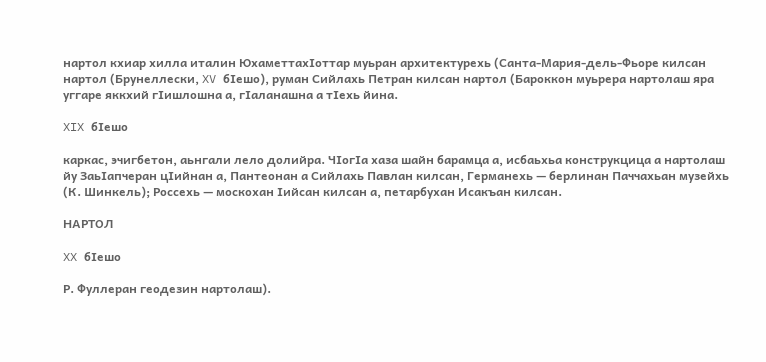нартол кхиар хилла италин ЮхаметтахӀоттар муьран архитектурехь (Санта-Мария-дель-Фьоре килсан нартол (Брунеллески, XV бӀешо), руман Сийлахь Петран килсан нартол (Бароккон муьрера нартолаш яра уггаре яккхий гӀишлошна а, гӀаланашна а тӀехь йина.

XIX бӀешо

каркас, эчигбетон, аьнгали лело долийра. ЧӀогӀа хаза шайн барамца а, исбаьхьа конструкцица а нартолаш йу ЗаьӀапчеран цӀийнан а, Пантеонан а Сийлахь Павлан килсан, Германехь — берлинан Паччахьан музейхь (К. Шинкель); Россехь — москохан Ӏийсан килсан а, петарбухан Исакъан килсан.

НАРТОЛ

XX бӀешо

Р. Фуллеран геодезин нартолаш).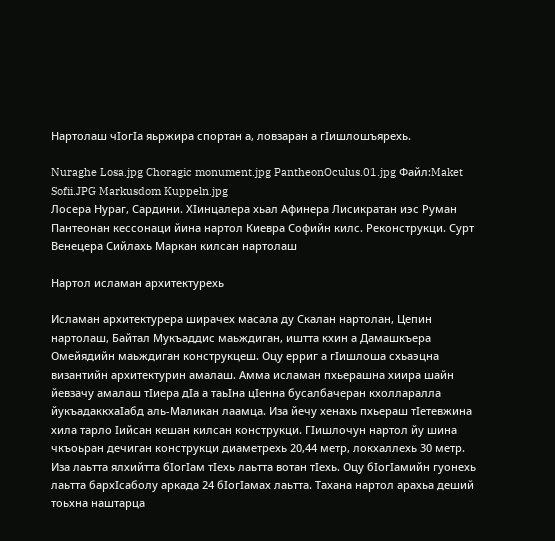Нартолаш чӀогӀа яьржира спортан а, ловзаран а гӀишлошъярехь.

Nuraghe Losa.jpg Choragic monument.jpg PantheonOculus.01.jpg Файл:Maket Sofii.JPG Markusdom Kuppeln.jpg
Лосера Нураг, Сардини. ХӀинцалера хьал Афинера Лисикратан иэс Руман Пантеонан кессонаци йина нартол Киевра Софийн килс. Реконструкци. Сурт Венецера Сийлахь Маркан килсан нартолаш

Нартол исламан архитектурехь

Исламан архитектурера ширачех масала ду Скалан нартолан, Цепин нартолаш, Байтал Мукъаддис маьждиган, иштта кхин а Дамашкъера Омейядийн маьждиган конструкцеш. Оцу ерриг а гӀишлоша схьаэцна византийн архитектурин амалаш. Амма исламан пхьерашна хиира шайн йевзачу амалаш тӀиера дӀа а таьӀна цӀенна бусалбачеран кхолларалла йукъадаккхаӀабд аль-Маликан лаамца. Иза йечу хенахь пхьераш тӀетевжина хила тарло Ӏийсан кешан килсан конструкци. ГӀишлочун нартол йу шина чкъоьран дечиган конструкци диаметрехь 20,44 метр, локхаллехь 30 метр. Иза лаьтта ялхийтта бӀогӀам тӀехь лаьтта вотан тӀехь. Оцу бӀогӀамийн гуонехь лаьтта бархӀсаболу аркада 24 бӀогӀамах лаьтта. Тахана нартол арахьа деший тоьхна наштарца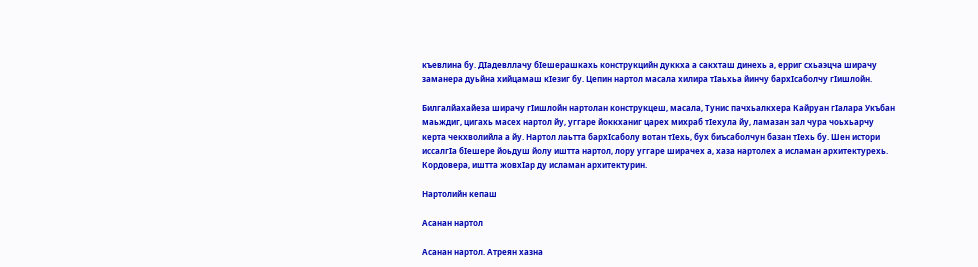къевлина бу. ДӀадевллачу бӀешерашкахь конструкцийн дуккха а сакхташ динехь а, ерриг схьаэцча ширачу заманера дуьйна хийцамаш кӀезиг бу. Цепин нартол масала хилира тӀаьхьа йинчу бархӀсаболчу гӀишлойн.

Билгалйахайеза ширачу гӀишлойн нартолан конструкцеш, масала, Тунис пачхьалкхера Кайруан гӀалара Укъбан маьждиг, цигахь масех нартол йу, уггаре йоккханиг царех михраб тӀехула йу, ламазан зал чура чоьхьарчу керта чекхволийла а йу. Нартол лаьтта бархӀсаболу вотан тӀехь, бух биъсаболчун базан тӀехь бу. Шен истори иссалгӀа бӀешере йоьдуш йолу иштта нартол, лору уггаре ширачех а, хаза нартолех а исламан архитектурехь. Кордовера, иштта жовхӀар ду исламан архитектурин.

Нартолийн кепаш

Асанан нартол

Асанан нартол. Атреян хазна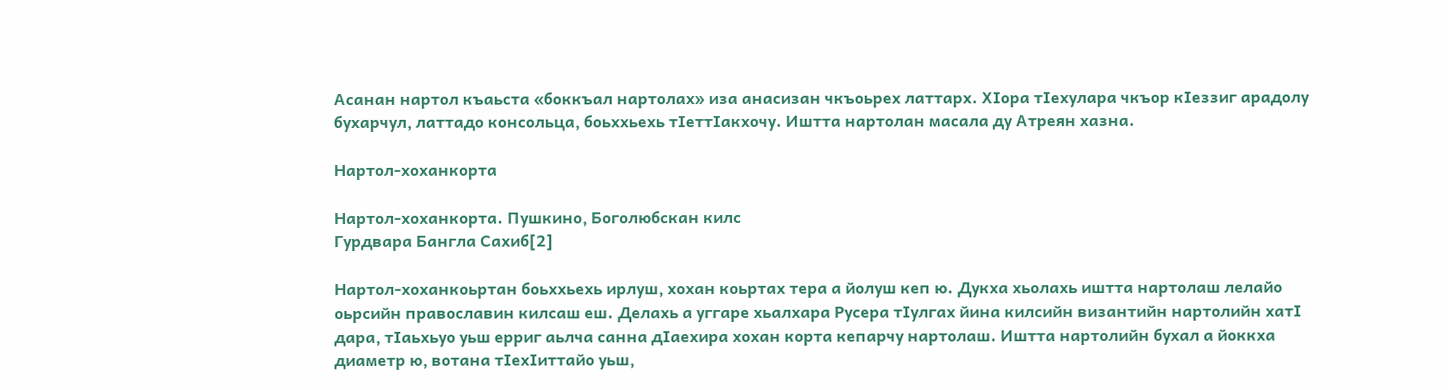Асанан нартол къаьста «боккъал нартолах» иза анасизан чкъоьрех латтарх. ХӀора тӀехулара чкъор кӀеззиг арадолу бухарчул, латтадо консольца, боьххьехь тӀеттӀакхочу. Иштта нартолан масала ду Атреян хазна.

Нартол-хоханкорта

Нартол-хоханкорта. Пушкино, Боголюбскан килс
Гурдвара Бангла Сахиб[2]

Нартол-хоханкоьртан боьххьехь ирлуш, хохан коьртах тера а йолуш кеп ю. Дукха хьолахь иштта нартолаш лелайо оьрсийн православин килсаш еш. Делахь а уггаре хьалхара Русера тӀулгах йина килсийн византийн нартолийн хатӀ дара, тӀаьхьуо уьш ерриг аьлча санна дӀаехира хохан корта кепарчу нартолаш. Иштта нартолийн бухал а йоккха диаметр ю, вотана тӀехӀиттайо уьш,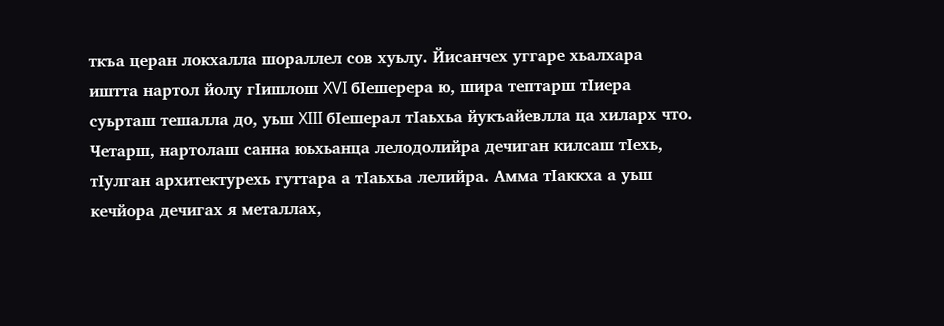ткъа церан локхалла шораллел сов хуьлу. Йисанчех уггаре хьалхара иштта нартол йолу гӀишлош XVI бӀешерера ю, шира тептарш тӀиера суьрташ тешалла до, уьш XIII бӀешерал тӀаьхьа йукъайевлла ца хиларх что. Четарш, нартолаш санна юьхьанца лелодолийра дечиган килсаш тӀехь, тӀулган архитектурехь гуттара а тӀаьхьа лелийра. Амма тӀаккха а уьш кечйора дечигах я металлах,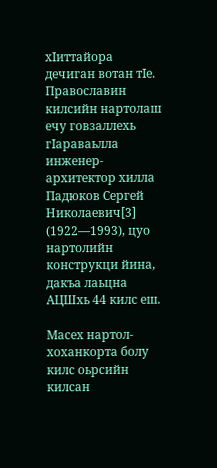хӀиттайора дечиган вотан тӀе. Православин килсийн нартолаш ечу говзаллехь гӀараваьлла инженер-архитектор хилла Падюков Сергей Николаевич[3] (1922—1993), цуо нартолийн конструкци йина, дакъа лаьцна АЦШхь 44 килс еш.

Масех нартол-хоханкорта болу килс оьрсийн килсан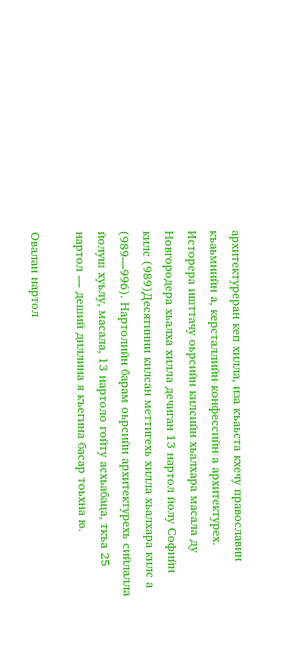архитектуреран кеп хилла, иза къаьста кхечу православин къаьмнийн а, керсталлийн конфессийн а архитектурех. Исторера ишттачу оьрсийн килсийн хьалхара масала ду Новгородера хьалха хилла дечиган 13 нартол йолу Софийн килс (989)Десятинни килсан меттигехь хилла хьалхара килс а (989—996). Нартолийн барам оьрсийн архитектурехь сийлалла йолуш хуьлу, масала, 13 нартоло гойту асхьабаца, ткъа 25 нартол — деший диллина я къегина басар тоьхна ю.

Овалан нартол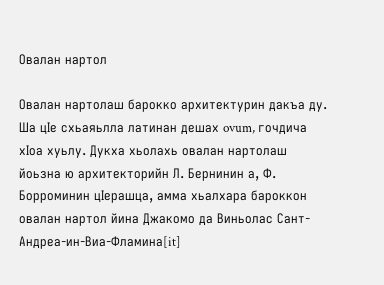Овалан нартол

Овалан нартолаш барокко архитектурин дакъа ду. Ша цӀе схьаяьлла латинан дешах ovum, гочдича хӀоа хуьлу. Дукха хьолахь овалан нартолаш йоьзна ю архитекторийн Л. Бернинин а, Ф. Борроминин цӀерашца, амма хьалхара бароккон овалан нартол йина Джакомо да Виньолас Сант-Андреа-ин-Виа-Фламина[it]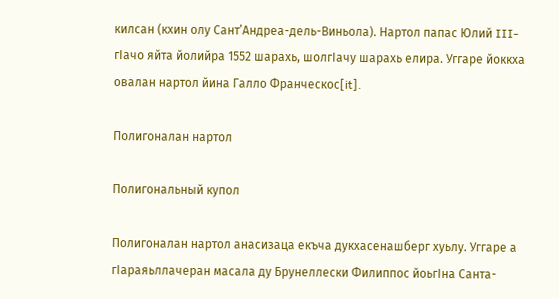килсан (кхин олу Сант’Андреа-дель-Виньола). Нартол папас Юлий III-гӀачо яйта йолийра 1552 шарахь, шолгӀачу шарахь елира. Уггаре йоккха овалан нартол йина Галло Франческос[it].

Полигоналан нартол

Полигональный купол

Полигоналан нартол анасизаца екъча дукхасенашберг хуьлу. Уггаре а гӀараяьллачеран масала ду Брунеллески Филиппос йоьгӀна Санта-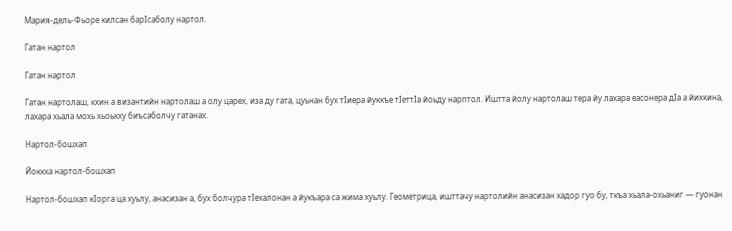Мария-дель-Фьоре килсан барӀсаболу нартол.

Гатан нартол

Гатан нартол

Гатан нартолаш, кхин а византийн нартолаш а олу царех, иза ду гата, цуьнан бух тӀиера йуккъе тӀеттӀа йоьду нарптол. Иштта йолу нартолаш тера йу лахара еасонера дӀа а йихкина, лахара хьала мохь хьоькху биъсаболчу гатанах.

Нартол-бошхап

Йоккха нартол-бошхап

Нартол-бошхап кӀорга ца хуьлу, анасизан а, бух болчура тӀехалонан а йукъара са жима хуьлу. Геометрица, ишттачу нартолийн анасизан хадор гуо бу, ткъа хьала-охьаниг — гуонан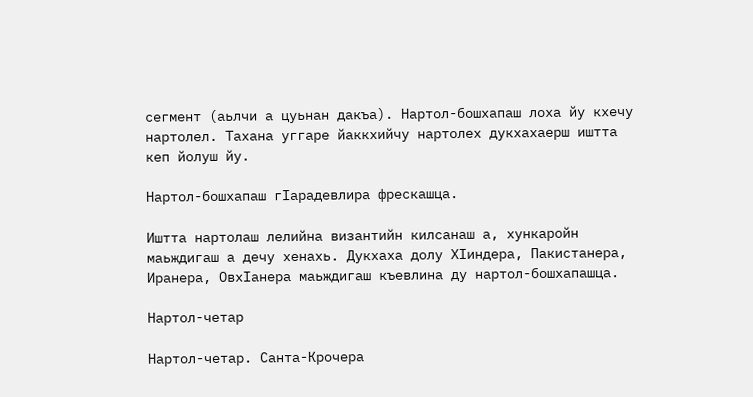сегмент (аьлчи а цуьнан дакъа). Нартол-бошхапаш лоха йу кхечу нартолел. Тахана уггаре йаккхийчу нартолех дукхахаерш иштта кеп йолуш йу.

Нартол-бошхапаш гӀарадевлира фрескашца.

Иштта нартолаш лелийна византийн килсанаш а, хункаройн маьждигаш а дечу хенахь. Дукхаха долу ХӀиндера, Пакистанера, Иранера, ОвхӀанера маьждигаш къевлина ду нартол-бошхапашца.

Нартол-четар

Нартол-четар. Санта-Крочера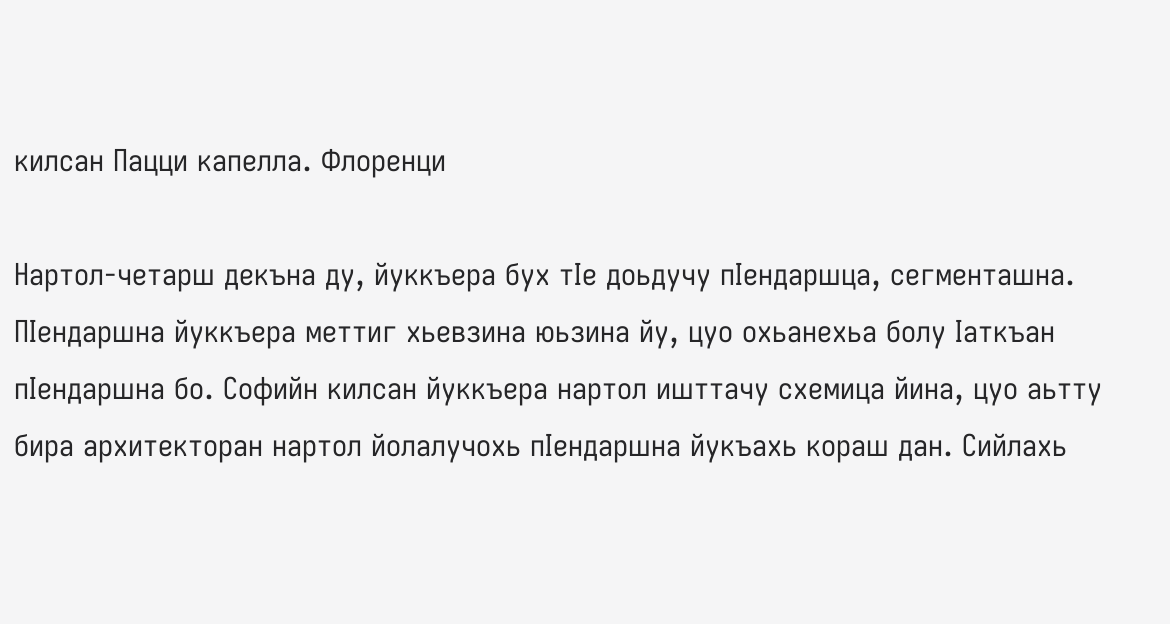килсан Пацци капелла. Флоренци

Нартол-четарш декъна ду, йуккъера бух тӀе доьдучу пӀендаршца, сегменташна. ПӀендаршна йуккъера меттиг хьевзина юьзина йу, цуо охьанехьа болу Ӏаткъан пӀендаршна бо. Софийн килсан йуккъера нартол ишттачу схемица йина, цуо аьтту бира архитекторан нартол йолалучохь пӀендаршна йукъахь кораш дан. Сийлахь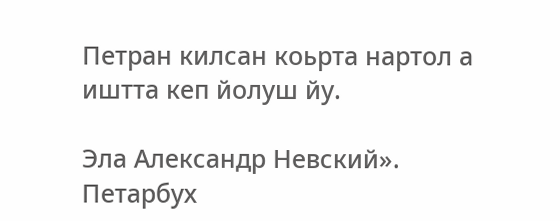Петран килсан коьрта нартол а иштта кеп йолуш йу.

Эла Александр Невский». Петарбух